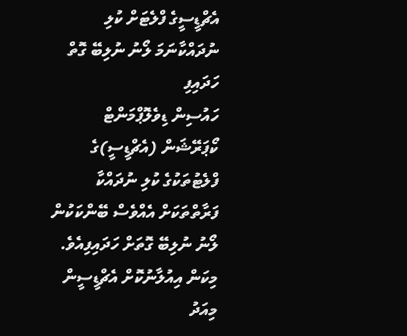އެޗްޑީސީގެ ފްލެޓަށް ކުލި ނުދައްކާނަމަ ލޯނު ނުލިބޭ ގޮތް ހަދައިފި
ހައުސިން ޑިވެލޮޕްމަންޓް ކޯޕަރޭޝަން (އެޗްޑީސީ)ގެ ފްލެޓުތަކުގެ ކުލި ނުދައްކާ ފަރާތްތަކަށް އެއްވެސް ބޭންކަކުން ލޯނު ނުލިބޭ ގޮތަށް ހަދައިފިއެވެ. މިކަން އިއުލާނުކޮށް އެޗްޑީސީން މިއަދު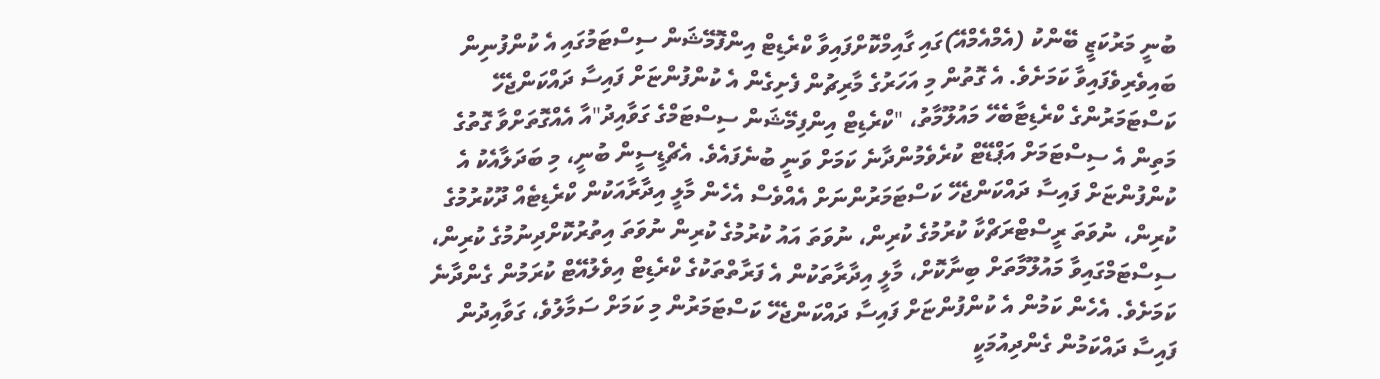ބުނީ މަރުކަޒީ ބޭންކު (އެމްއެމްއޭ)ގައި ގާއިމްކޮށްފައިވާ ކްރެޑިޓް އިންފޮމޭޝަން ސިސްޓަމުގައި އެ ކުންފުނިން ބައިވެރިވެފައިވާ ކަމަށެވެ. އެ ގޮތުން މި އަހަރުގެ މާރިޗުން ފެށިގެން އެ ކުންފުންޏަށް ފައިސާ ދައްކަންޖެހޭ ކަސްޓަމަރުންގެ ކްރެޑިޓާބެހޭ މައުލޫމާތު، "ކްރެޑިޓް އިންފިމޭޝަން ސިސްޓަމްގެ ގަވާއިދު"އާ އެއްގޮތަށްވާ ގޮތުގެ މަތިން އެ ސިސްޓަމަށް އަޕްޑޭޓް ކުރެވެމުންދާނެ ކަމަށް ވަނީ ބުނެފައެވެ. އެޗްޑީސީން ބުނީ، މި ބަދަލާއެކު އެ ކުންފުންޏަށް ފައިސާ ދައްކަންޖެހޭ ކަސްޓަމަރުންނަށް އެއްވެސް އެހެން މާލީ އިދާރާއަކުން ކްރެޑިޓެއް ދޫކުރުމުގެ ކުރިން، ނުވަތަ ރީސްޓްރަޗްކާ ކުރުމުގެ ކުރިން، ނުވަތަ އައު ކުރުމުގެ ކުރިން ނުވަތަ އިތުރުކޮށްދިނުމުގެ ކުރިން، ސިސްޓަމްގައިވާ މައުލޫމާތަށް ބިނާކޮށް، މާލީ އިދާރާތަކުން އެ ފަރާތްތަކުގެ ކްރެޑިޓް އިވެލުއޭޓް ކުރަމުން ގެންދާނެ ކަމަށެވެ. އެހެން ކަމުން އެ ކުންފުންޏަށް ފައިސާ ދައްކަންޖެހޭ ކަސްޓަމަރުން މި ކަމަށް ސަމާލުވެ، ގަވާއިދުން ފައިސާ ދައްކަމުން ގެންދިއުމަކީ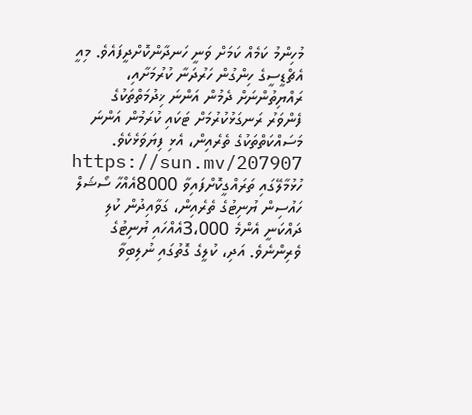މުހިންމު ކަމެއް ކަމަށް ވަނީ ހަނދާންކޮށްދީފައެވެ. މިއީ އެޗްޑީސީގެ ހިންގުން ހަރުދަނާ ކުރުމަށާއި، ރައްޔިތުންނަށް ދެމުން އަންނަ ޚިދުމަތްތަކުގެ ފެންވަރު ރަނގަޅުކުރުމަށް ޓަކައި ކުރަމުން އަންނަ މަސައްކަތްތަކުގެ ތެރެއިން، އެޅި ފިޔަވަޅެކެވެ. https://sun.mv/207907 ހުޅުމާލޭގައި ތަރައްގީކޮށްފައިވާ 8000އެއްހާ ސޯޝަލް ހައުސިން ޔުނިޓުގެ ތެރެއިން، ގަވާއިދުން ކުލި ދައްކަނީ އެންމެ 3،000އެއްހައި ޔުނިޓުގެ ވެރިންނެވެ. އަދި، ކުލީގެ ގޮތުގައި ނުލިބިވާ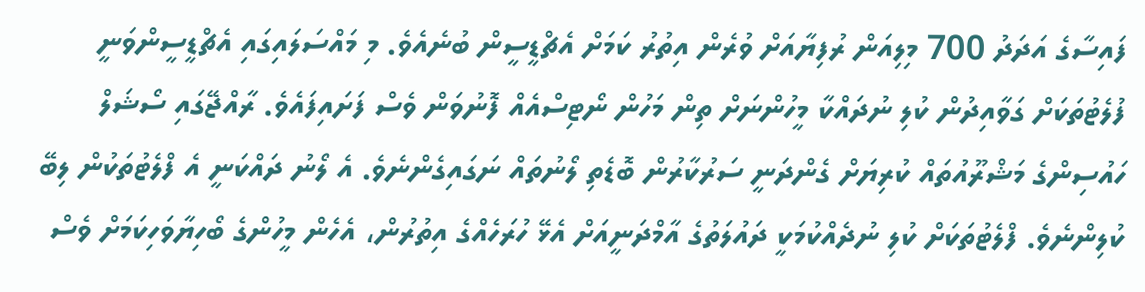ފައިސާގެ އަދަދު 700 މިލިއަން ރުފިޔާއަށް ވުރެން އިތުރު ކަމަށް އެޗްޑީސީން ބުނެއެވެ. މި މައްސަލައިގައި އެޗްޑީސީންވަނީ ފުލެޓުތަކަށް ގަވާއިދުން ކުލި ނުދައްކާ މީހުންނަށް ތިން މަހުން ނޯޓިސްއެއް ފޮނުވަން ވެސް ފަށައިފައެވެ. ރާއްޖޭގައި ސޯޝަލް ހައުސިންގެ މަޝްރޫއުތައް ކުރިޔަށް ގެންދަނީ ސަރުކާރުން ބޮޑެތި ލޯނުތައް ނަގައިގެންނެވެ. އެ ލޯނު ދައްކަނީ އެ ފްލެޓުތަކުން ލިބޭ ކުލިންނެވެ. ފްލެޓުތަކަށް ކުލި ނުދެއްކުމަކީ ދައުލަތުގެ އާމްދަނީއަށް އެޅޭ ހުރަހެއްގެ އިތުރުން، އެހެން މީހުންގެ ބޯހިޔާވަހިކަމަށް ވެސް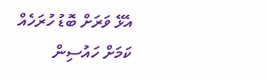އެޅޭ ވަރަށް ބޮޑު ހުރަހެއް ކަމަށް ހައުސިން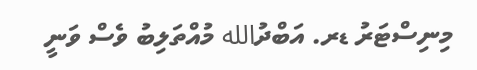މިނިސްޓަރު ޑރ. އަބްދުالله މުއްތަލިބު ވެސް ވަނީ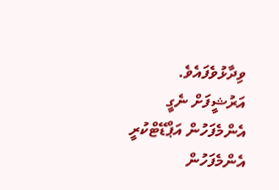ވިދާޅުވެފައެވެ.
އަރުޝީފަށް ނެގީ
އެންމެފަހުން އަޕްޑޭޓްކުރީ
އެންމެފަހުން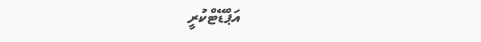އަޕްޑޭޓްކުރީ